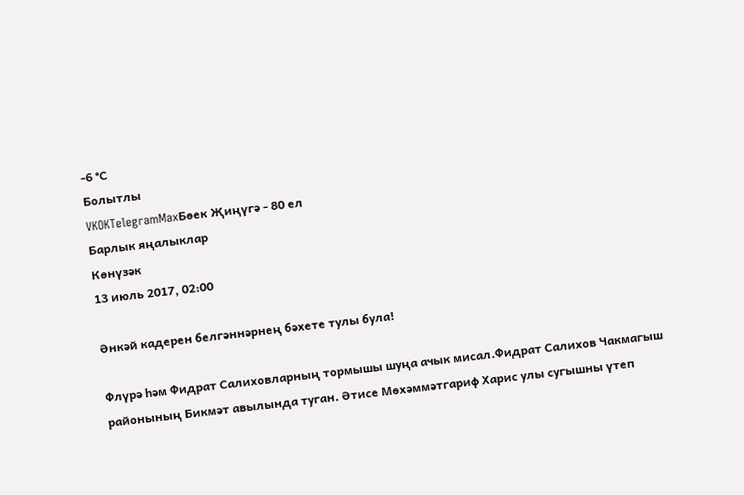-6 °С
Болытлы
VKOKTelegramMaxБөек Җиңүгә - 80 ел
Барлык яңалыклар
Көнүзәк
13 июль 2017, 02:00

Әнкәй кадерен белгәннәрнең бәхете тулы була!

Флүрә һәм Фидрат Салиховларның тормышы шуңа ачык мисал.Фидрат Салихов Чакмагыш районының Бикмәт авылында туган. Әтисе Мөхәммәтгариф Харис улы сугышны үтеп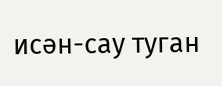исән-сау туган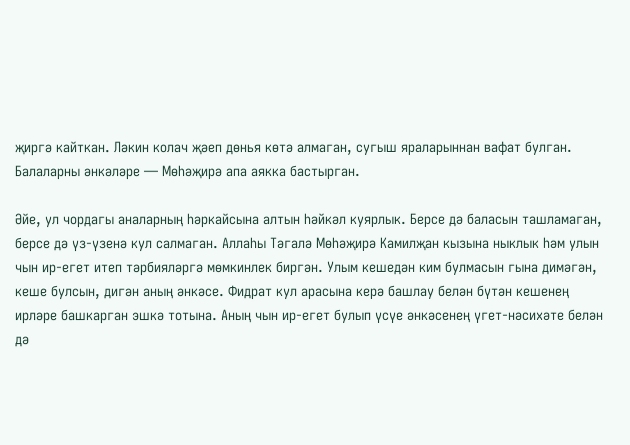җиргә кайткан. Ләкин колач җәеп дөнья көтә алмаган, сугыш яраларыннан вафат булган. Балаларны әнкәләре — Мөһәҗирә апа аякка бастырган.

Әйе, ул чордагы аналарның һәркайсына алтын һәйкәл куярлык. Берсе дә баласын ташламаган, берсе дә үз-үзенә кул салмаган. Аллаһы Тәгалә Мөһәҗирә Камилҗан кызына ныклык һәм улын чын ир-егет итеп тәрбияләргә мөмкинлек биргән. Улым кешедән ким булмасын гына димәгән, кеше булсын, дигән аның әнкәсе. Фидрат кул арасына керә башлау белән бүтән кешенең ирләре башкарган эшкә тотына. Аның чын ир-егет булып үсүе әнкәсенең үгет-нәсихәте белән дә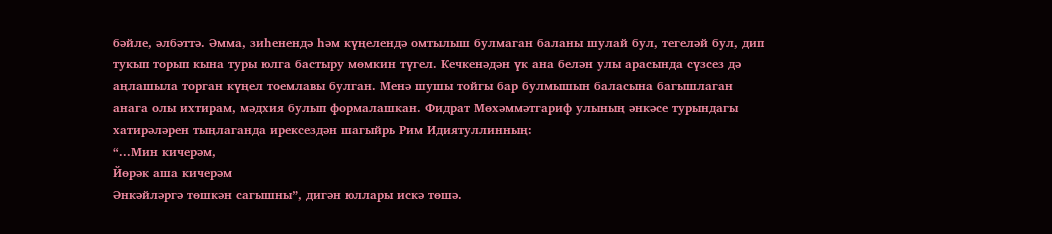бәйле, әлбәттә. Әмма, зиһенендә һәм күңелендә омтылыш булмаган баланы шулай бул, тегеләй бул, дип тукып торып кына туры юлга бастыру мөмкин түгел. Кечкенәдән үк ана белән улы арасында сүзсез дә аңлашыла торган күңел тоемлавы булган. Менә шушы тойгы бар булмышын баласына багышлаган анага олы ихтирам, мәдхия булып формалашкан. Фидрат Мөхәммәтгариф улының әнкәсе турындагы хатирәләрен тыңлаганда ирексездән шагыйрь Рим Идиятуллинның:
“...Мин кичерәм,
Йөрәк аша кичерәм
Әнкәйләргә төшкән сагышны”, дигән юллары искә төшә.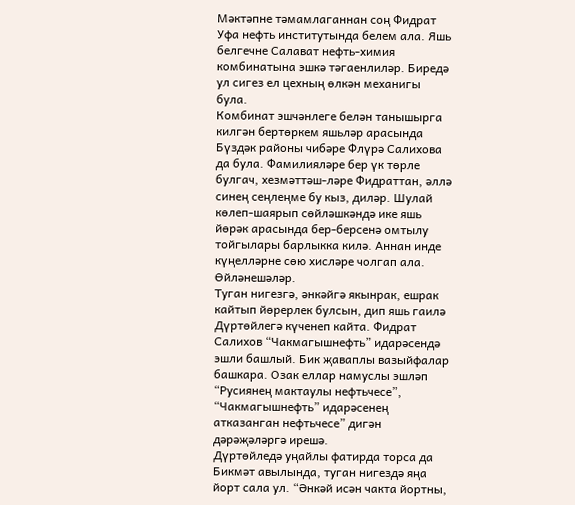Мәктәпне тәмамлаганнан соң Фидрат Уфа нефть институтында белем ала. Яшь белгечне Салават нефть-химия комбинатына эшкә тәгаенлиләр. Биредә ул сигез ел цехның өлкән механигы була.
Комбинат эшчәнлеге белән танышырга килгән бертөркем яшьләр арасында Бүздәк районы чибәре Флүрә Салихова да була. Фамилияләре бер үк төрле булгач, хезмәттәш-ләре Фидраттан, әллә синең сеңлеңме бу кыз, диләр. Шулай көлеп-шаярып сөйләшкәндә ике яшь йөрәк арасында бер-берсенә омтылу тойгылары барлыкка килә. Аннан инде күңелләрне сөю хисләре чолгап ала. Өйләнешәләр.
Туган нигезгә, әнкәйгә якынрак, ешрак кайтып йөрерлек булсын, дип яшь гаилә Дүртөйлегә күченеп кайта. Фидрат Салихов “Чакмагышнефть” идарәсендә эшли башлый. Бик җаваплы вазыйфалар башкара. Озак еллар намуслы эшләп “Русиянең мактаулы нефтьчесе”, “Чакмагышнефть” идарәсенең атказанган нефтьчесе” дигән дәрәҗәләргә ирешә.
Дүртөйледә уңайлы фатирда торса да Бикмәт авылында, туган нигездә яңа йорт сала ул. “Әнкәй исән чакта йортны,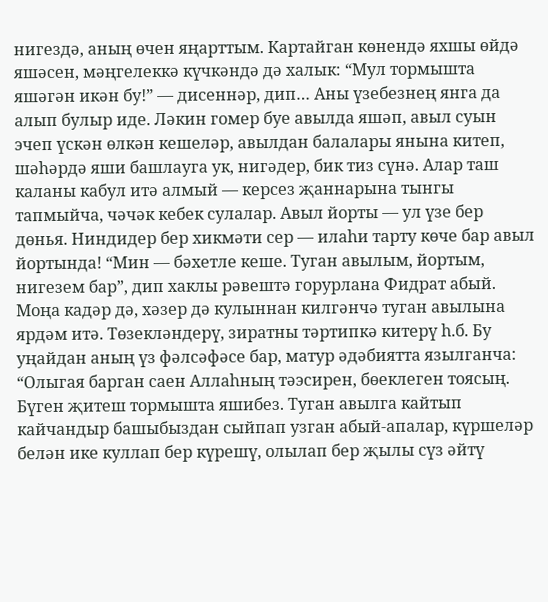нигездә, аның өчен яңарттым. Картайган көнендә яхшы өйдә яшәсен, мәңгелеккә күчкәндә дә халык: “Мул тормышта яшәгән икән бу!” — дисеннәр, дип… Аны үзебезнең янга да алып булыр иде. Ләкин гомер буе авылда яшәп, авыл суын эчеп үскән өлкән кешеләр, авылдан балалары янына китеп, шәһәрдә яши башлауга ук, нигәдер, бик тиз сүнә. Алар таш каланы кабул итә алмый — керсез җаннарына тынгы тапмыйча, чәчәк кебек сулалар. Авыл йорты — ул үзе бер дөнья. Ниндидер бер хикмәти сер — илаһи тарту көче бар авыл йортында! “Мин — бәхетле кеше. Туган авылым, йортым, нигезем бар”, дип хаклы рәвештә горурлана Фидрат абый. Моңа кадәр дә, хәзер дә кулыннан килгәнчә туган авылына ярдәм итә. Төзекләндерү, зиратны тәртипкә китерү һ.б. Бу уңайдан аның үз фәлсәфәсе бар, матур әдәбиятта язылганча: “Олыгая барган саен Аллаһның тәэсирен, бөеклеген тоясың. Бүген җитеш тормышта яшибез. Туган авылга кайтып кайчандыр башыбыздан сыйпап узган абый-апалар, күршеләр белән ике куллап бер күрешү, олылап бер җылы сүз әйтү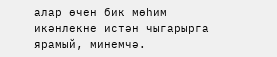алар өчен бик мөһим икәнлекне истән чыгарырга ярамый, минемчә.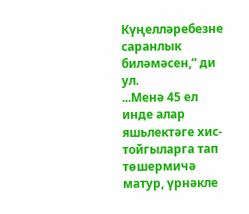Күңелләребезне саранлык биләмәсен,” ди ул.
...Менә 45 ел инде алар яшьлектәге хис-тойгыларга тап төшермичә матур, үрнәкле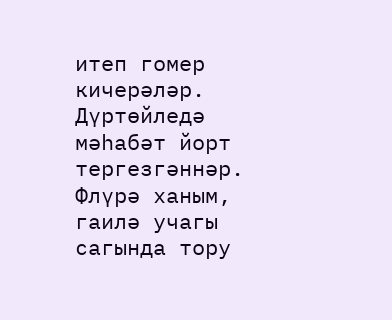итеп гомер кичерәләр. Дүртөйледә мәһабәт йорт тергезгәннәр. Флүрә ханым, гаилә учагы сагында тору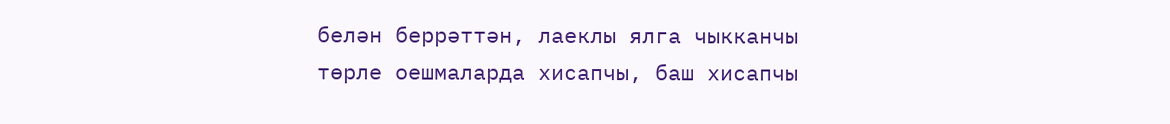белән беррәттән, лаеклы ялга чыкканчы төрле оешмаларда хисапчы, баш хисапчы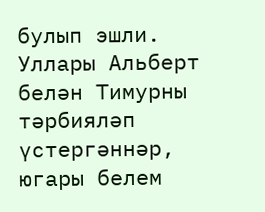булып эшли. Уллары Альберт белән Тимурны тәрбияләп үстергәннәр, югары белем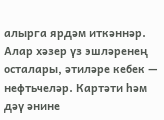алырга ярдәм иткәннәр. Алар хәзер үз эшләренең осталары, әтиләре кебек — нефтьчеләр. Картәти һәм дәү әнине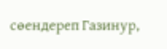сөендереп Газинур,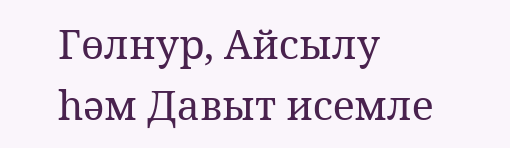Гөлнур, Айсылу һәм Давыт исемле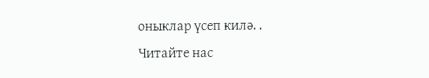оныклар үсеп килә. .
Читайте нас